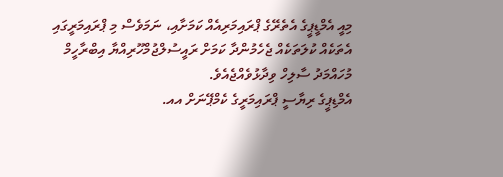މިއީ އެމްޑީޕީގެ އެތެރޭގެ ޕްރައިމަރިއެއް ކަމަށާއި، ނަމަވެސް މި ޕްރައިމަރީގައި އެތަކެއް ކުލަތަކެއް ޖެހެމުންދާ ކަމަށް ރައީސުލްޖުމްހޫރިއްޔާ އިބްރާހީމް މުހައްމަދު ސާލިހް ވިދާޅުވެއްޖެއެވެ.
އެމްޑިޕީގެ ރިޔާސީ ޕްރައިމަރީގެ ކެމްޕޭނަށް އއ.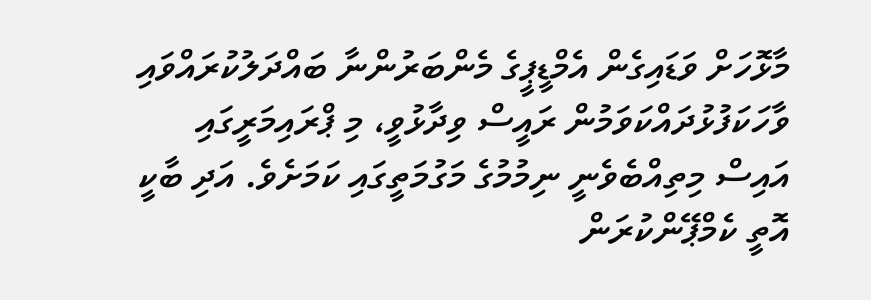މާޅޮހަށް ވަޑައިގެން އެމްޑީޕީގެ މެންބަރުންނާ ބައްދަލުކުރައްވައި ވާހަކަފުޅުދައްކަވަމުން ރައީސް ވިދާޅުވީ، މި ޕްރައިމަރީގައި އައިސް މިތިއްބެވެނީ ނިމުމުގެ މަގުމަތީގައި ކަމަށެވެ. އަދި ބާކީ އޮތީ ކެމްޕޭންކުރަން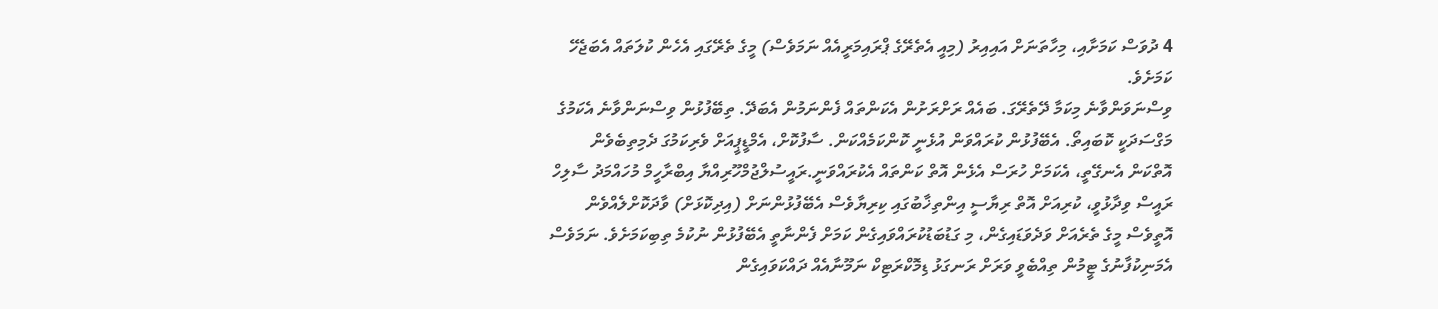4 ދުވަސް ކަމަށާއި، މިހާތަނަށް އައިއިރު (މިއީ އެތެރޭގެ ޕްރައިމަރީއެއް ނަމަވެސް) މީގެ ތެރޭގައި އެހެން ކުލަތައް އެބަޖެހޭ ކަމަށެވެ.
ވިސްނަވަންވާނެ މިކަމާ ދޭތެރޭގަ. ބައެއް ރަށްރަށުން އެކަންތައް ފެންނަމުން އެބަދޭ. ތިބޭފުޅުން ވިސްނަންވާނެ އެކަމުގެ މަގްސަދަކީ ކޮބައިތޯ. އެބޭފުޅުން ކުރައްވަން އުޅެނީ ކޮންކަމެއްކަން. ސާފުކޮށް، އެމްޑީޕީއަށް ވެރިކަމުގަ ދެމިތިބެވެން އޮތްކަން އެނގޭތީ، އެކަމަށް ހުރަސް އެޅެން އޮތް ކަންތައް އެކުރައްވަނީ.ރައީސުލްޖުމްހޫރިއްޔާ އިބްރާހީމް މުހައްމަދު ސާލިހް
ރައީސް ވިދާޅުވީ، ކުރިއަށް އޮތް ރިޔާސީ އިންތިޚާބުގައި ކިރިޔާވެސް އެބޭފުޅުންނަށް (އިދިކޮޅަށް) ވާދަކޮށްލެއްވެން އޮތީވެސް މީގެ ތެރެއަށް ވަދެވަޑައިގެން، މި ގަޑުބަޑުކުރައްވައިގެން ކަމަށް ފެންނާތީ އެބޭފުޅުން ނުކުމެ ތިބިކަމަށެވެ. ނަމަވެސް އެމަނިކުފާނުގެ ޓީމުން ތިއްބެވީ ވަރަށް ރަނގަޅު ޑިމޮކްރަޓިކް ނަމޫނާއެއް ދައްކަވައިގެން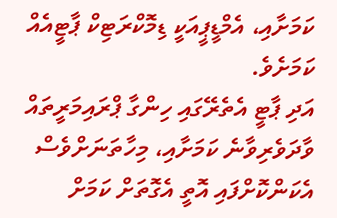ކަމަށާއި، އެމްޑީޕީއަކީ ޑިމޮކްރަޓިކް ޕާޓީއެއް ކަމަށެވެ.
އަދި ޕާޓީ އެތެރޭގައި ހިންގާ ޕްރައިމަރީތައް ވާދަވެރިވާނެ ކަމަށާއި، މިހާތަނަށްވެސް އެކަންކޮށްފައި އޮތީ އެގޮތަށް ކަމަށް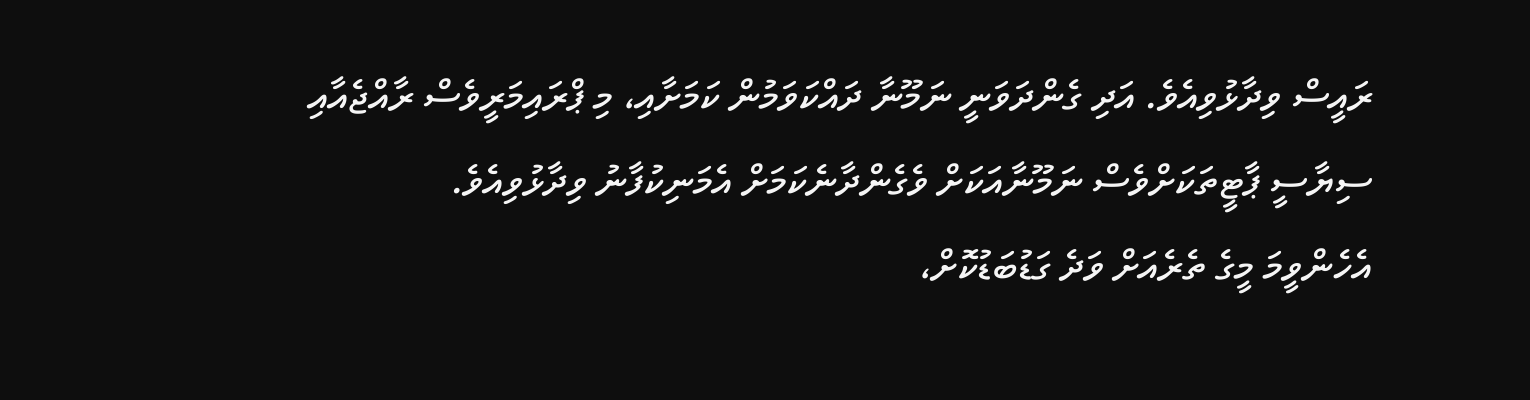ރައީސް ވިދާޅުވިއެވެ. އަދި ގެންދަވަނީ ނަމޫނާ ދައްކަވަމުން ކަމަށާއި، މި ޕްރައިމަރީވެސް ރާއްޖެއާއި ސިޔާސީ ޕާޓީތަކަށްވެސް ނަމޫނާއަކަށް ވެގެންދާނެކަމަށް އެމަނިކުފާނު ވިދާޅުވިއެވެ.
އެހެންވީމަ މީގެ ތެރެއަށް ވަދެ ގަޑުބަޑުކޮށް،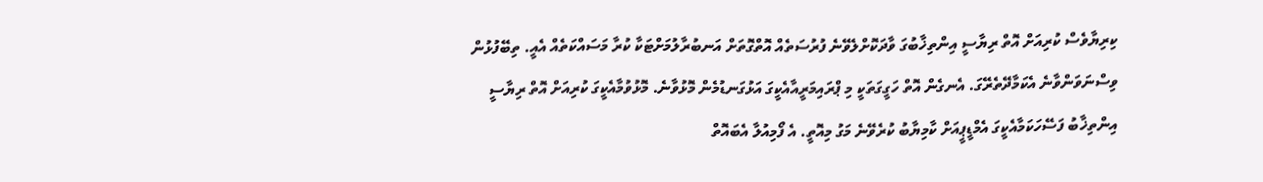ކިރިޔާވެސް ކުރިއަށް އޮތް ރިޔާސީ އިންތިޚާބުގަ ވާދަކޮށްލެވޭނެ ފުރުސަތެއް އޮތްގޮތަށް އަނބުރާލުމަށްޓަކާ ކުރާ މަސައްކަތެއް އެއީ. ތިބޭފުޅުން ވިސްނަވަންވާނެ އެކަމާދޭތެރޭގަ. އެނގެން އޮތް ހަގީގަތަކީ މި ޕްރައިމަރީއާއެކީގަ އަޅުގަނޑުމެން މޮޅުވާނެ. މޮޅުވުމާއެކީގަ ކުރިއަށް އޮތް ރިޔާސީ އިންތިޚާބު ފަސޭހަކަމާއެކީގަ އެމްޑީޕީއަށް ކާމިޔާބު ކުރެވޭނެ މަގު މިއޮތީ. އެ ފޯމިއުލާ އެބައޮތް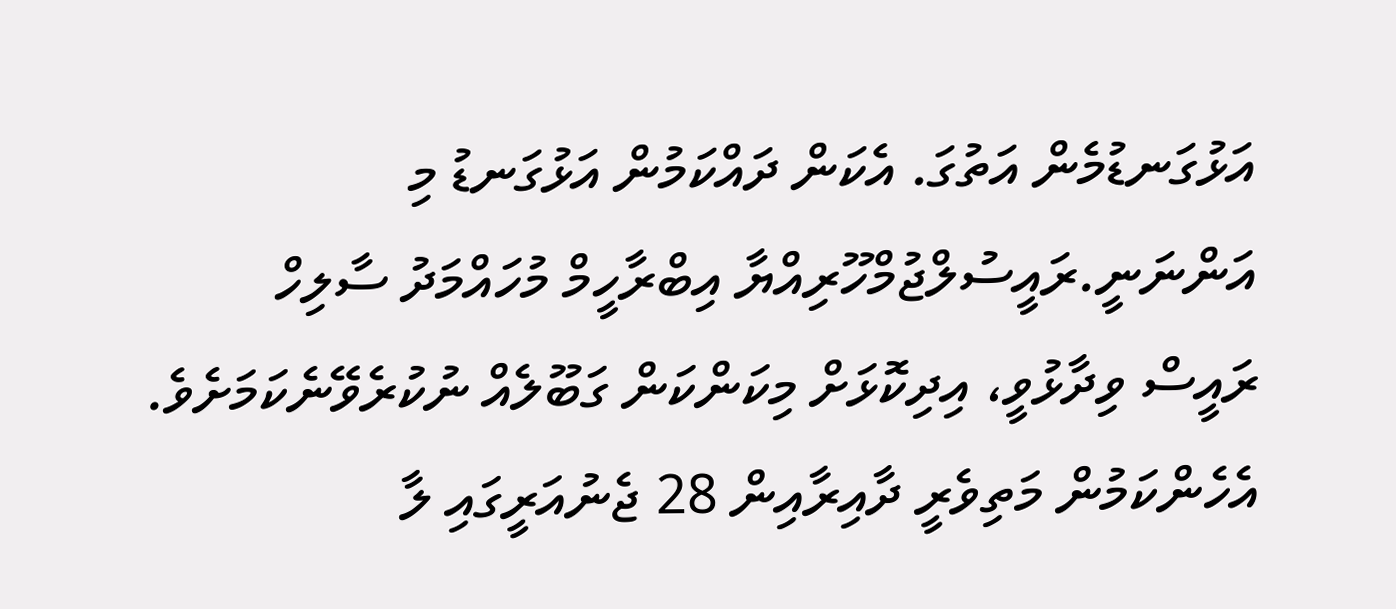އަޅުގަނޑުމެން އަތުގަ. އެކަން ދައްކަމުން އަޅުގަނޑު މި އަންނަނީ.ރައީސުލްޖުމްހޫރިއްޔާ އިބްރާހީމް މުހައްމަދު ސާލިހް
ރައީސް ވިދާޅުވީ، އިދިކޮޅަށް މިކަންކަން ގަބޫލެއް ނުކުރެވޭނެކަމަށެވެ. އެހެންކަމުން މަތިވެރީ ދާއިރާއިން 28 ޖެނުއަރީގައި ލާ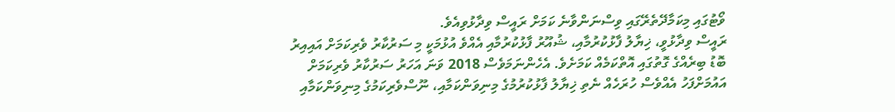ވޯޓުގައި މިކަމާދޭތެރޭގައި ވިސްނަންވާނެ ކަމަށް ރައީސް ވިދާޅުވިއެވެ.
ރައީސް ވިދާޅުވީ، ޚިޔާލު ފާޅުކުރުމާއި، ޝުއޫރު ފާޅުކުރުމާއި އެއްވެ އުޅުމަކީ މި ސަރުކާރު ވެރިކަމަށް އައިއިރު ބޮޑު ބިރެއްގެ ގޮތުގައި އޮތްކަމެއް ކަމަށެވެ. އެހެންނަމަވެސް 2018 ވަނަ އަހަރު ސަރުކާރު ވެރިކަމަށް އައުމަށްފަހު އެއްވެސް ހުރަހެއް ނެތި ޚިޔާލު ފާޅުކުރުމުގެ މިނިވަންކަމާއި، ނޫސްވެރިކަމުގެ މިނިވަންކަމާއި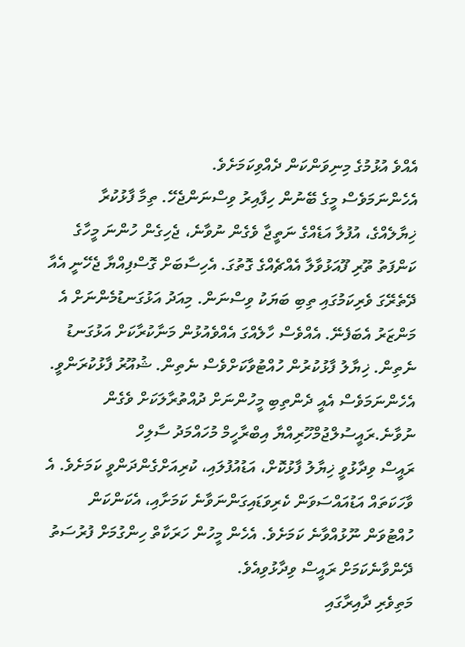އެއްވެ އުޅުމުގެ މިނިވަންކަން ދެއްވިކަމަށެވެ.
އެހެންނަމަވެސް މީގެ ބޭނުން ހިފާއިރު ވިސްނަންޖެހޭ. ތިމާ ފާޅުކުރާ ޚިޔާލެއްގެ، އުފުލާ އަޑެއްގެ ނަތީޖާ ވެގެން ނުވާނެ، ޖެހިގެން ހުންނަ މީހާގެ ކަންފަތު ތޫރި ފޫއަޅުވާލާ އެއްޗެއްގެ ގޮތުގަ. އެހިސާބަށް ގޮސްފިއްޔާ ޖެހޭނީ އެއާ ދޭތެރޭގަ ވެރިކަމުގައި ތިބި ބަޔަކު ވިސްނަން. މިއަދު އަޅުގަނޑުމެންނަށް އެ މަންޒަރު އެބަފެނޭ. އެއްވެސް ހާލެއްގަ އެއްވެއުޅުން މަނާކުރާކަށް އަޅުގަނޑު ނެތިން. ޚިޔާލު ފާޅުކުރުން ހުއްޓުވާކަށްވެސް ނެތިން. ޝުއޫރު ފާޅުކުރަންވީ. އެހެންނަމަވެސް އެއީ ދެންތިބި މީހުންނަށް ދުއްތުރާލަކަށް ވެގެން ނުވާނެ.ރައީސުލްޖުމްހޫރިއްޔާ އިބްރާހީމް މުހައްމަދު ސާލިހް
ރައީސް ވިދާޅުވީ ޚިޔާލު ފާޅުކޮށް، އަޑުއުފުލައި، ކުރިއަށްގެންދަންވީ ކަމަށެވެ. އެ ވާހަކަތައް އަޑުއައްސަވަން ކެރިވަޑައިގަންނަވާނެ ކަމަށާއި، އެކަންކަން ހުއްޓުވަން ނޫޅުއްވާނެ ކަމަށެވެ. އެހެން މީހުން ހަރަކާތް ހިންގުމަށް ފުރުސަތު ދޭންވާނެކަމަށް ރައީސް ވިދާޅުވިއެވެ.
މަތިވެރި ދާއިރާގައި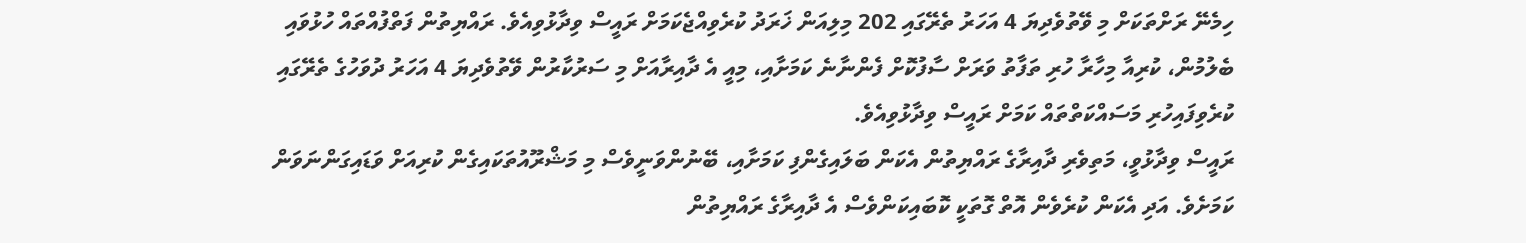ހިމެނޭ ރަށްތަކަށް މި ވޭތުވެދިޔަ 4 އަހަރު ތެރޭގައި 202 މިލިއަން ޚަރަދު ކުރެވިއްޖެކަމަށް ރައީސް ވިދާޅުވިއެވެ. ރައްޔިތުން ފަތްފުއްތައް ހުޅުވައި ބެލުމުން، ކުރިއާ މިހާރާ ހުރި ތަފާތު ވަރަށް ސާފުކޮށް ފެންނާނެ ކަމަށާއި، މިއީ އެ ދާއިރާއަށް މި ސަރުކާރުން ވޭތުވެދިޔަ 4 އަހަރު ދުވަހުގެ ތެރޭގައި ކުރެވިފައިހުރި މަސައްކަތްތައް ކަމަށް ރައީސް ވިދާޅުވިއެވެ.
ރައީސް ވިދާޅުވީ، މަތިވެރި ދާއިރާގެ ރައްޔިތުން އެކަން ބަލައިގެންފި ކަމަށާއި، ބޭނުންވަނީވެސް މި މަޝްރޫއުތަކައިގެން ކުރިއަށް ވަޑައިގަންނަވަން ކަމަށެވެ. އަދި އެކަން ކުރެވެން އޮތް ގޮތަކީ ކޮބައިކަންވެސް އެ ދާއިރާގެ ރައްޔިތުން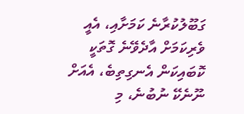ގަބޫލުކުރާނެ ކަމަށާއި، އެއީ ވެރިކަމަށް އާދެވޭނެ ގޮތަކީ ކޮބައިކަން އެނގިތިބެ، އެއަށް ނޫނެކޭ ނުބުނެ، މި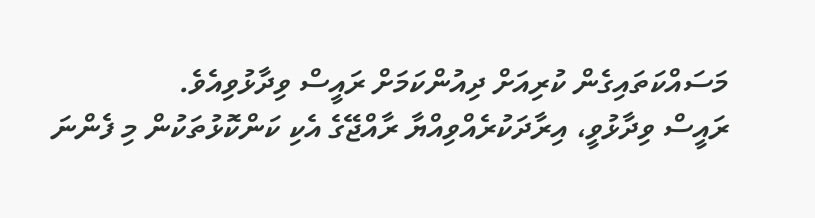މަސައްކަތައިގެން ކުރިއަށް ދިއުންކަމަށް ރައީސް ވިދާޅުވިއެވެ.
ރައީސް ވިދާޅުވީ، އިރާދަކުރެއްވިއްޔާ ރާއްޖޭގެ އެކި ކަންކޮޅުތަކުން މި ފެންނަ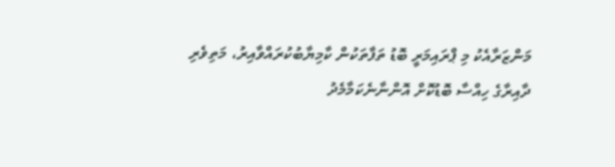މަންޒަރާއެކު މި ޕްރައިމަރީ ބޮޑު ތަފާތަކުން ކާމިޔާބުކުރައްވާއިރު، މަތިވެރި ދާއިރާގެ ހިއްސާ ބޮޑުކޮށް އޮންނާނެކަމާމެދު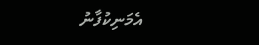އެމަނިކުފާނު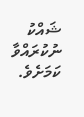ޝައްކު ނުކުރައްވާ ކަމަށެވެ.